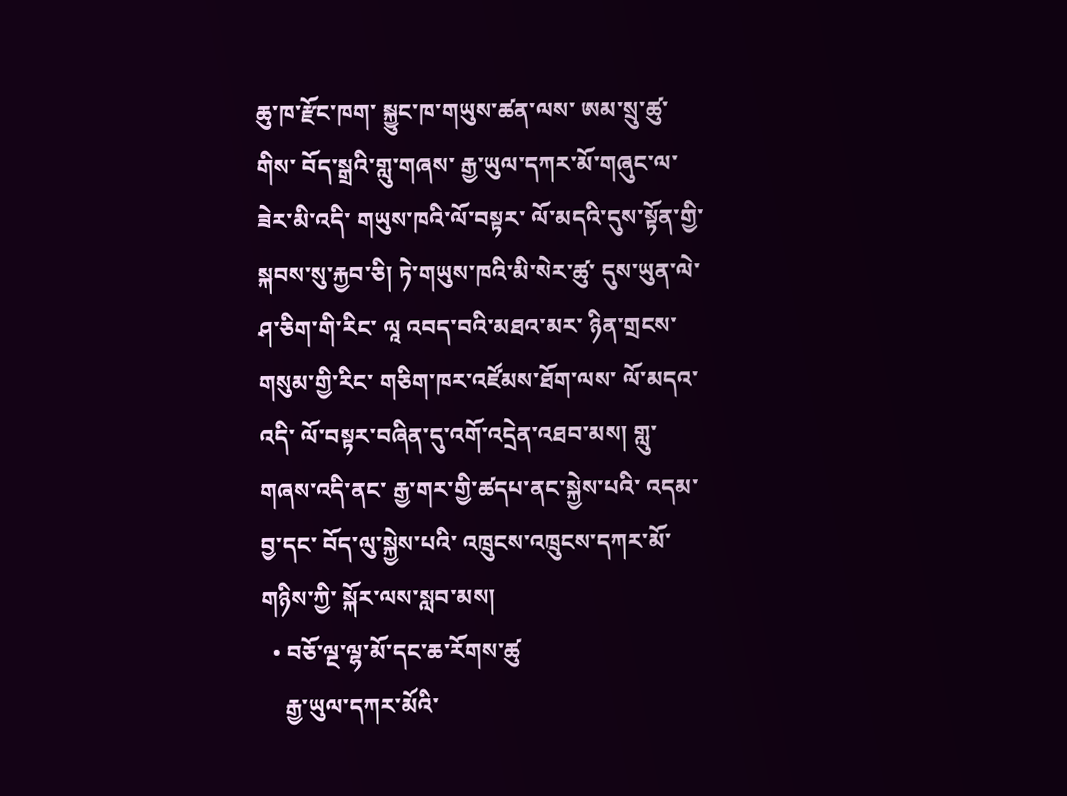ཆུ་ཁ་རྫོང་ཁག་ སྐྱུང་ཁ་གཡུས་ཚན་ལས་ ཨམ་སྲུ་ཚུ་གིས་ བོད་སྒྲའི་གླུ་གཞས་ རྒྱ་ཡུལ་དཀར་མོ་གཞུང་ལ་ཟེར་མི་འདི་ གཡུས་ཁའི་ལོ་བསྟར་ ལོ་མདའི་དུས་སྟོན་གྱི་སྐབས་སུ་རྐྱབ་ཅི། ཏེ་གཡུས་ཁའི་མི་སེར་ཚུ་ དུས་ཡུན་ལེ་ཤ་ཅིག་གི་རིང་ ལཱ འབད་བའི་མཐའ་མར་ ཉིན་གྲངས་གསུམ་གྱི་རིང་ གཅིག་ཁར་འཛོམས་ཐོག་ལས་ ལོ་མདའ་འདི་ ལོ་བསྟར་བཞིན་དུ་འགོ་འདྲེན་འཐབ་མས། གླུ་གཞས་འདི་ནང་ རྒྱ་གར་གྱི་ཚདཔ་ནང་སྐྱེས་པའི་ འདམ་བྱ་དང་ བོད་ལུ་སྐྱེས་པའི་ འཁྲུངས་འཁྲུངས་དཀར་མོ་གཉིས་ཀྱི་ སྐོར་ལས་སླབ་མས།
  • བཅོ་ལྔ་ལྷ་མོ་དང་ཆ་རོགས་ཚུ
    རྒྱ་ཡུལ་དཀར་མོའི་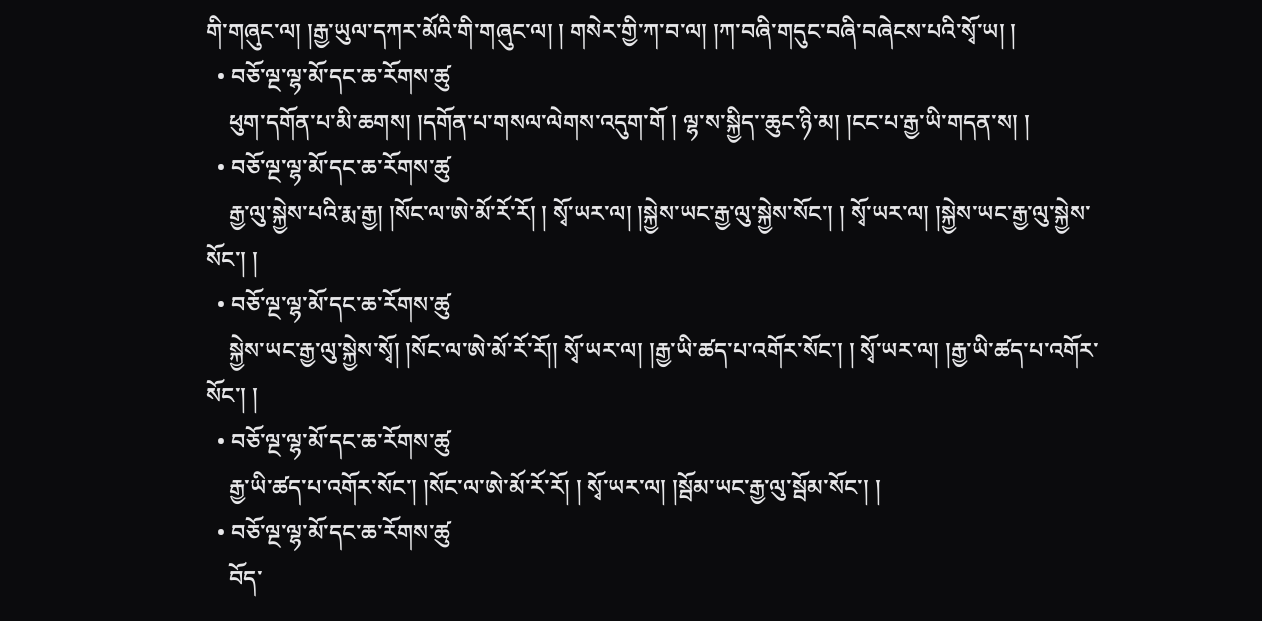གི་གཞུང་ལ། །རྒྱ་ཡུལ་དཀར་མོའི་གི་གཞུང་ལ། ། གསེར་གྱི་ཀ་བ་ལ། །ཀ་བཞི་གདུང་བཞི་བཞེངས་པའི་སྭོ་ཡ། །
  • བཅོ་ལྔ་ལྷ་མོ་དང་ཆ་རོགས་ཚུ
    ཕུག་དགོན་པ་མི་ཆགས། །དགོན་པ་གསལ་ལེགས་འདུག་གོ ། ལྷ་ས་སྐྱིད་་ཆུང་ཉི་མ། །ངང་པ་རྒྱ་ཡི་གདན་ས། །
  • བཅོ་ལྔ་ལྷ་མོ་དང་ཆ་རོགས་ཚུ
    རྒྱ་ལུ་སྐྱེས་པའི་རྨ་རྒྱ། །སོང་ལ་ཨེ་མོ་རོ་རོ། ། སྭོ་ཡར་ལ། །སྐྱེས་ཡང་རྒྱ་ལུ་སྐྱེས་སོང་། ། སྭོ་ཡར་ལ། །སྐྱེས་ཡང་རྒྱ་ལུ་སྐྱེས་སོང་། །
  • བཅོ་ལྔ་ལྷ་མོ་དང་ཆ་རོགས་ཚུ
    སྐྱེས་ཡང་རྒྱ་ལུ་སྐྱེས་སྭོ། །སོང་ལ་ཨེ་མོ་རོ་རོ།། སྭོ་ཡར་ལ། །རྒྱ་ཡི་ཚད་པ་འགོར་སོང་། ། སྭོ་ཡར་ལ། །རྒྱ་ཡི་ཚད་པ་འགོར་སོང་། །
  • བཅོ་ལྔ་ལྷ་མོ་དང་ཆ་རོགས་ཚུ
    རྒྱ་ཡི་ཚད་པ་འགོར་སོང་། །སོང་ལ་ཨེ་མོ་རོ་རོ། ། སྭོ་ཡར་ལ། །སྦོམ་ཡང་རྒྱ་ལུ་སྦོམ་སོང་། །
  • བཅོ་ལྔ་ལྷ་མོ་དང་ཆ་རོགས་ཚུ
    བོད་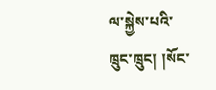ལ་སྐྱེས་པའི་ཁྲུང་ཁྲུང། །སོང་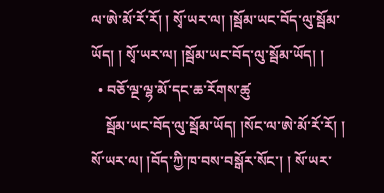ལ་ཨེ་མོ་རོ་རོ། ། སྭོ་ཡར་ལ། །སྦོམ་ཡང་བོད་ལུ་སྦོམ་ཡོད། ། སྭོ་ཡར་ལ། །སྦོམ་ཡང་བོད་ལུ་སྦོམ་ཡོད། །
  • བཅོ་ལྔ་ལྷ་མོ་དང་ཆ་རོགས་ཚུ
    སྦོམ་ཡང་བོད་ལུ་སྦོམ་ཡོད། །སོང་ལ་ཨེ་མོ་རོ་རོ། ། སོ་ཡར་ལ། །བོད་ཀྱི་ཁ་བས་བསྒོར་སོང་། ། སོ་ཡར་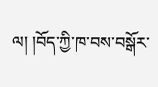ལ། །བོད་ཀྱི་ཁ་བས་བསྒོར་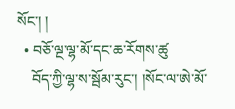སོང་། །
  • བཅོ་ལྔ་ལྷ་མོ་དང་ཆ་རོགས་ཚུ
    བོད་ཀྱི་ལྷ་ས་སྦོམ་རུང་། །སོང་ལ་ཨེ་མོ་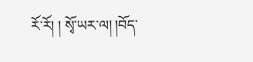རོ་རོ། ། སྭོ་ཡར་ལ། །བོད་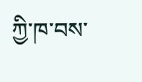ཀྱི་ཁ་བས་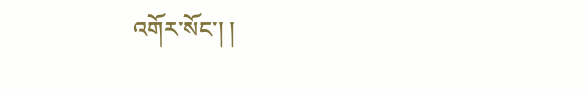འགོར་སོང་། །